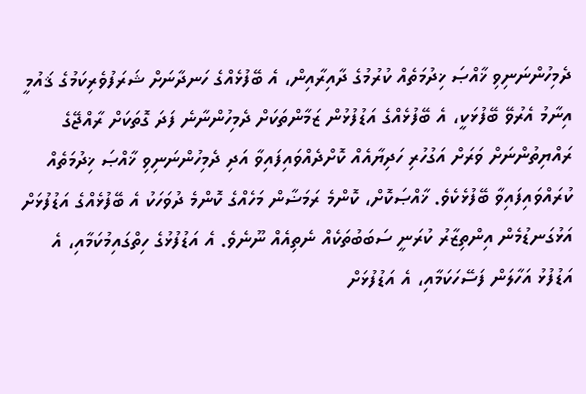ދެމިހުންނަނިވި ޚާއްޞަ ޚިދުމަތެއް ކުރުމުގެ ދާއިރާއިން، އެ ބޭފުޅެއްގެ ހަނދާނަށް ޝަރަފުވެރިކަމުގެ ޤައުމީ އިނާމު އެރުވޭ ބޭފުޅަކީ، އެ ބޭފުޅެއްގެ އަޑުފުޅުން ޒަމާންތަކަށް ދެމިހުންނާނެ ފަދަ ގޮތަކަށް ރާއްޖޭގެ ރައްޔިތުންނަށް ވަރަށް އަގުހުރި ހަދިޔާއެއް ކޮށްދެއްވައިފައިވާ އަދި ދެމިހުންނަނިވި ޚާއްޞަ ޚިދުމަތެއް ކުރައްވައިފައިވާ ބޭފުޅެކެވެ. ޚާއްޞަކޮށް، ކޮންމެ ރަމަޟާން މަހެއްގެ ކޮންމެ ދުވަހަކު އެ ބޭފުޅެއްގެ އަޑުފުޅަށް އަޅުގަނޑުމެން އިންތިޒާރު ކުރަނީ ސަބަބުތަކެއް ނެތިއެއް ނޫނެވެ. އެ އަޑުފުޅުގެ ހިތްގައިމުކަމާއި، އެ އަޑުފުޅު އަހާލަން ފަސޭހަކަމާއި، އެ އަޑުފުޅަށް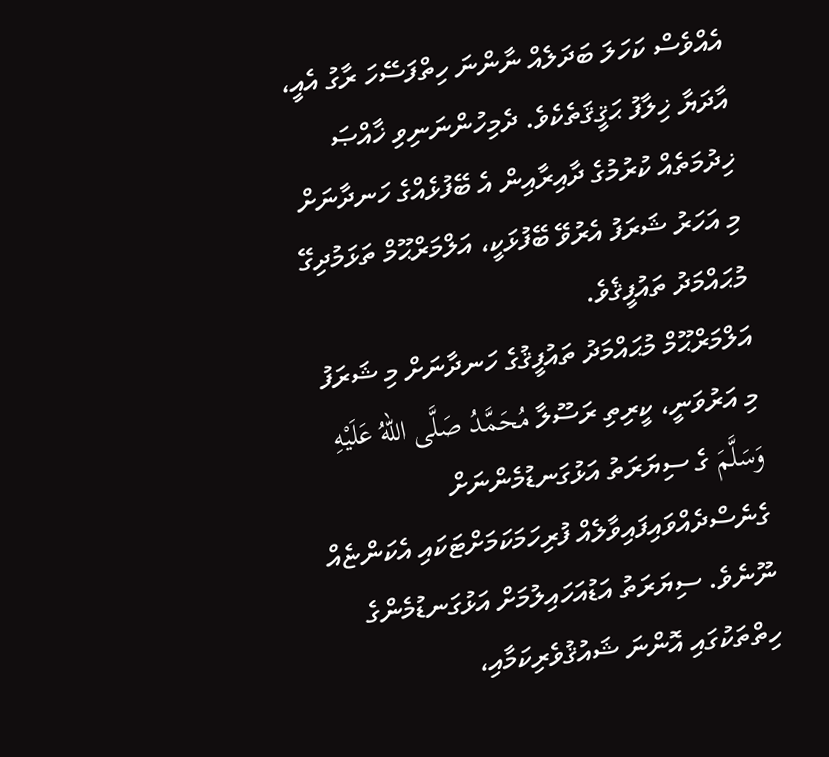އެއްވެސް ކަހަލަ ބަދަލެއް ނާންނަ ހިތްފަސޭހަ ރާގު އެއީ، އާދަޔާ ޚިލާފު ޙަޤީޤަތެކެވެ. ދެމިހުންނަނިވި ޚާއްޞަ ޚިދުމަތެއް ކުރުމުގެ ދާއިރާއިން އެ ބޭފުޅެއްގެ ހަނދާނަށް މި އަހަރު ޝަރަފު އެރުވޭ ބޭފުޅަކީ، އަލްމަރްޙޫމް ތަޅަމުދިގޭ މުޙައްމަދު ތައުފީޤެވެ.
އަލްމަރްޙޫމް މުޙައްމަދު ތައުފީޤުގެ ހަނދާނަށް މި ޝަރަފު މި އަރުވަނީ، ކީރިތި ރަސޫލާ مُحَمَّدُ صَلَّى اللهُ عَلَيْهِ وَسَلَّمَ ގެ ސިޔަރަތު އަޅުގަނޑުމެންނަށް ގެނެސްދެއްވައިފައިވާލެއް ފުރިހަމަކަމަށްޓަކައި އެކަންޏެއް ނޫނެވެ. ސިޔަރަތު އަޑުއަހައިލުމަށް އަޅުގަނޑުމެންގެ ހިތްތަކުގައި އޮންނަ ޝައުޤުވެރިކަމާއި،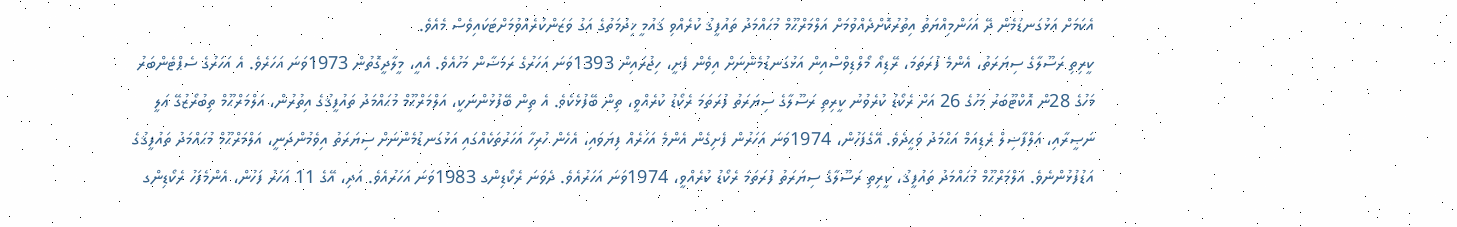އެކަމަށް އަޅުގަނޑުމެން ދޭ އަހަންމިއްޔަތު އިތުރުކޮށްދެއްވުމަށް އަލްމަރްޙޫމް މުޙައްމަދު ތައުފީޤު ކުރެއްވި ޤައުމީ ޚިދުމަތުގެ އަގު ވަޒަންކުރެއްވުމަށްޓަކައިވެސް މެއެވެ.
ކީރިތި ރަސޫލާގެ ސިޔަރަތު، އެންމެ ފުރަތަމަ، ރޭޑިއޯ މޯލްޑިވްސްއިން އަޅުގަނޑުމެންނަށް އިވެން ފެށީ، ހިޖުރައިން 1393ވަނަ އަހަރުގެ ރަމަޟާން މަހުއެވެ. އެއީ، މީލާދީގޮތުން 1973ވަނަ އަހަރެވެ. އެ އަހަރުގެ ސެޕްޓެންބަރު މަހުގެ 28ން އޮކްޓޫބަރު މަހުގެ 26 އަށް ރެކޯޑު ކުރެވުނު ކީރިތި ރަސޫލާގެ ސިޔަރަތު ފުރަތަމަ ރެކޯޑު ކުރެއްވީ، ތިން ބޭފުޅެކެވެ. އެ ތިން ބޭފުޅުންނަކީ، އަލްމަރްޙޫމް މުޙައްމަދު ތައުފީޤުގެ އިތުރުން، އަލްމަރްޙޫމް ތިބުރޯޒުގޭ ޢަލީ ނަޞީރާއި، އަލްފާޟިލް ރެޑިއަމް އަޙްމަދު ވަޙީދެވެ. އޭގެފަހުން، 1974ވަނަ އަހަރުން ފެށިގެން އެންމެ އަހަރެއް ފިޔަވައި، އެހެން ހުރިހާ އަހަރުތަކެއްގައި އަޅުގަނޑުމެންނަށް ސިޔަރަތު އިވެމުންދަނީ، އަލްމަރްޙޫމް މުޙައްމަދު ތައުފީޤުގެ އަޑުފުޅުންނެވެ. އަލްމަރްޙޫމް މުޙައްމަދު ތައުފީޤު، ކީރިތި ރަސޫލާގެ ސިޔަރަތު ފުރަތަމަ ރެކޯޑު ކުރެއްވީ، 1974ވަނަ އަހަރުއެވެ. ދެވަނަ ރެކޯޑިންގ 1983ވަނަ އަހަރުއެވެ. އަދި، އޭގެ 11 އަހަރު ފަހުން، އެންމެފަހު ރެކޯޑިންގ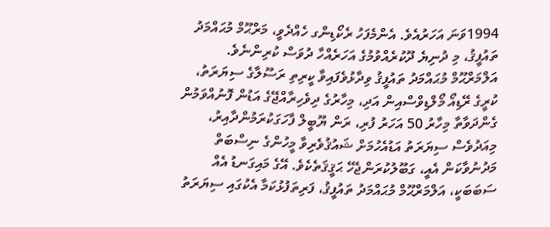1994ވަނަ އަހަރުއެވެ. އެންމެފަހު ރެކޯޑިންގ ހެއްދެވީ، މަރްޙޫމް މުޙައްމަދު ތައުފީޤު، މި ދުނިޔެ ދޫކުރެއްވުމުގެ އަހަރެއްހާ ދުވަސް ކުރިންނެވެ.
އަލްމަރްޙޫމް މުޙައްމަދު ތައުފީޤު ވިދާޅުވެފައިވާ ކީރިތި ރަސޫލާގެ ސިޔަރަތު، ކުރީގެ ރޭޑިއޯ މޯލްޑިވްސްއިން އަދި، މިހާރުގެ ދިވެހިރާއްޖޭގެ އަޑުން ފޮނުއްވަމުން ގެންދަވާތާ މިހާރު 50 އަހަރު ފުރި، ރަން ޔޫބީލް ފާހަގަކުރަމުންދާއިރު، މިއަދުވެސް ސިޔަރަތު އަޑުއެހުމަށް ޝައުޤުވެރިވާ މީހުންގެ ނިސްބަތް މަދުނުވާކަން އެއީ، ގަބޫލުކުރަންޖެހޭ ޙަޤީޤަތެކެވެ. އޭގެ މައިގަނޑު އެއް ސަބަބަކީ، އަލްމަރްޙޫމް މުޙައްމަދު ތައުފީޤު، ފަރިތަފުޅުކަމާ އެކުގައި ސިޔަރަތު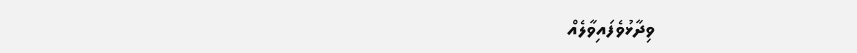ވިދާޅުވެފައިވާލެއް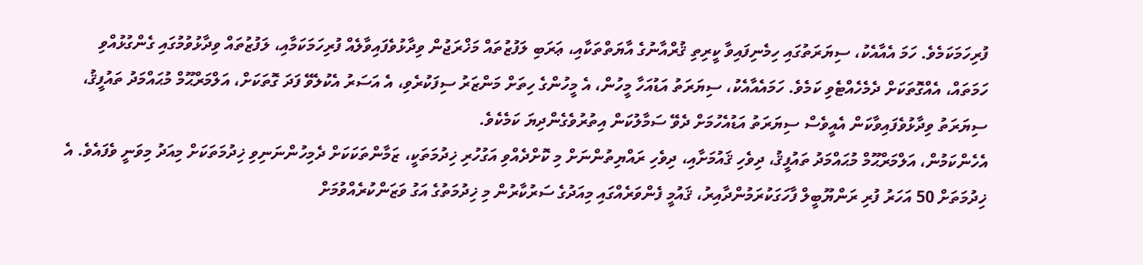ފުރިހަމަކަމެވެ. ހަމަ އެއާއެކު، ސިޔަރަތުގައި ހިމެނިފައިވާ ކީރިތި ޤުރްއާނުގެ އާޔަތްތަކާއި، ޢަރަބި ލަފުޒުތައް މަޚްރަޖުން ވިދާޅުވެފައިވާލެއް ފުރިހަމަކަމާއި، ލަފުޒުތައް ވިދާޅުވުމުގައި ގެންގުޅުއްވި ހަމަތައް، އެއްގޮތަކަށް ދެމެހެއްޓެވި ކަމެވެ. ހަމައެއާއެކު، ސިޔަރަތު އަޑުއަހާ މީހުން، އެ މީހުންގެ ހިތަށް މަންޒަރު ސިފަކުރެވި، އެ އަސަރު އެކުލެވޭ ފަދަ ގޮތަކަށް، އަލްމަރްޙޫމް މުޙައްމަދު ތައުފީޤު، ސިޔަރަތު ވިދާޅުވެފައިވާކަން އެއީވެސް ސިޔަރަތު އަޑުއެހުމަށް ދެވޭ ސަމާލުކަން އިތުރުވެގެންދިޔަ ކަމެކެވެ.
އެހެންކަމުން، އަލްމަރްޙޫމް މުޙައްމަދު ތައުފީޤު، ދިވެހި ޤައުމަށާއި، ދިވެހި ރައްޔިތުންނަށް މި ކޮށްދެއްވި އަގުހުރި ޚިދުމަތަކީ، ޒަމާންތަކަކަށް ދެމިހުންނަނިވި ޚިދުމަތަކަށް މިއަދު މިވަނީ ވެފައެވެ. އެ ޚިދުމަތަށް 50 އަހަރު ފުރި ރަންޔޫބީލް ފާހަގަކުރަމުންދާއިރު، ޤައުމީ ފެންވަރެއްގައި މިއަދުގެ ސަރުކާރުން މި ޚިދުމަތުގެ އަގު ވަޒަންކުރެއްވުމަށް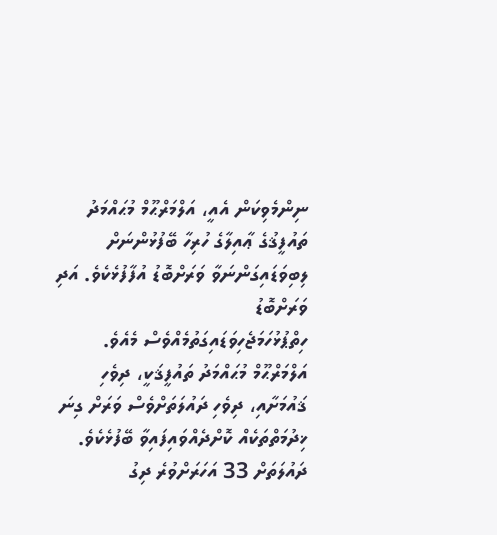ނިންމެވިކަން އެއީ، އަލްމަރްޙޫމް މުޙައްމަދު ތައުފީޤުގެ ޢާއިލާގެ ހުރިހާ ބޭފުޅުންނަށް ލިބިވަޑައިގަންނަވާ ވަރަށްބޮޑު އުފާފުޅެކެވެ. އަދި ވަރަށްބޮޑު
ހިތްޕުޅުހަމަޖެހިވަޑައިގަތުމެއްވެސް މެއެވެ.
އަލްމަރްޙޫމް މުޙައްމަދު ތައުފީޤަކީ، ދިވެހި ޤައުމަށާއި، ދިވެހި ދައުލަތަށްވެސް ވަރަށް ގިނަ ޚިދުމަތްތަކެއް ކޮށްދެއްވައިފައިވާ ބޭފުޅެކެވެ. ދައުލަތަށް 33 އަހަރަށްވުރެ ދިގު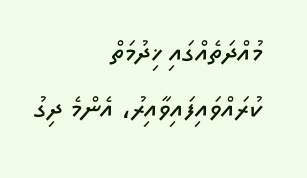މުއްދަތެއްގައި ޚިދުމަތް ކުރައްވައިފައިވާއިރު، އެންމެ ދިގު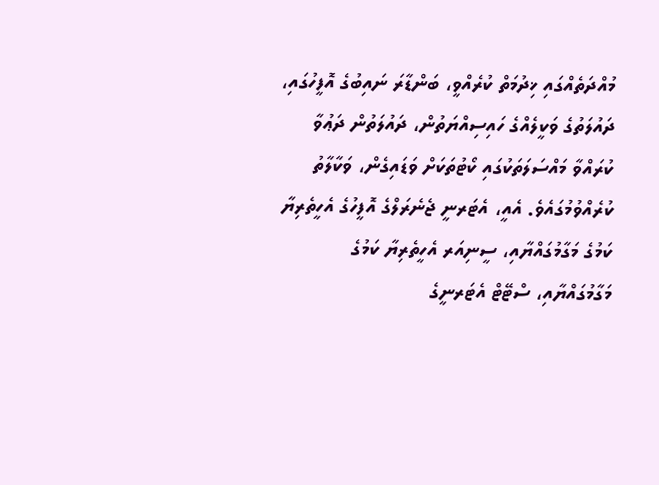މުއްދަތެއްގައި ޚިދުމަތް ކުރެއްވީ، ބަންޑާރަ ނައިބުގެ އޮފީހުގައި، ދައުލަތުގެ ވަކީލެއްގެ ހައިސިއްޔަތުން، ދައުލަތުން ދަޢުވާ ކުރައްވާ މައްސަލަތަކުގައި ކޯޓުތަކަށް ވަޑައިގެން، ވަކާލާތު ކުރެއްވުމުގައެވެ. އެއީ، އެޓަރނީ ޖެނެރަލްގެ އޮފީހުގެ އެހީތެރިޔާ ކަމުގެ މަގާމުގައްޔާއި، ސީނިއަރ އެހީތެރިޔާ ކަމުގެ މަގާމުގައްޔާއި، ސްޓޭޓް އެޓަރނީގެ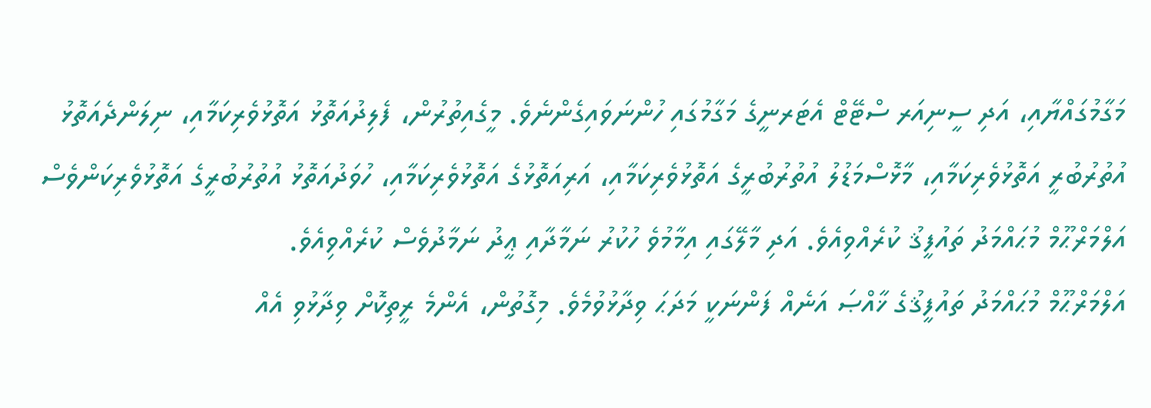މަގާމުގައްޔާއި، އަދި ސީނިއަރ ސްޓޭޓް އެޓަރނީގެ މަގާމުގައި ހުންނަވައިގެންނެވެ. މީގެއިތުރުން، ފެލިދުއަތޮޅު އަތޮޅުވެރިކަމާއި، ނިލަންދެއަތޮޅު އުތުރުބުރީ އަތޮޅުވެރިކަމާއި، މާޅޮސްމަޑުލު އުތުރުބުރީގެ އަތޮޅުވެރިކަމާއި، އަރިއަތޮޅުގެ އަތޮޅުވެރިކަމާއި، ހުވަދުއަތޮޅު އުތުރުބުރީގެ އަތޮޅުވެރިކަންވެސް އަލްމަރްޙޫމް މުޙައްމަދު ތައުފީޤު ކުރެއްވިއެވެ. އަދި މާލޭގައި އިމާމުވެ ހުކުރު ނަމާދާއި ޢީދު ނަމާދުވެސް ކުރެއްވިއެވެ.
އަލްމަރްޙޫމް މުޙައްމަދު ތައުފީޤުގެ ޚާއްޞަ އަނެއް ފަންނަކީ މަދަޙަ ވިދާޅުވުމެވެ. މިގޮތުން، އެންމެ ރީތިކޮށް ވިދާޅުވި އެއް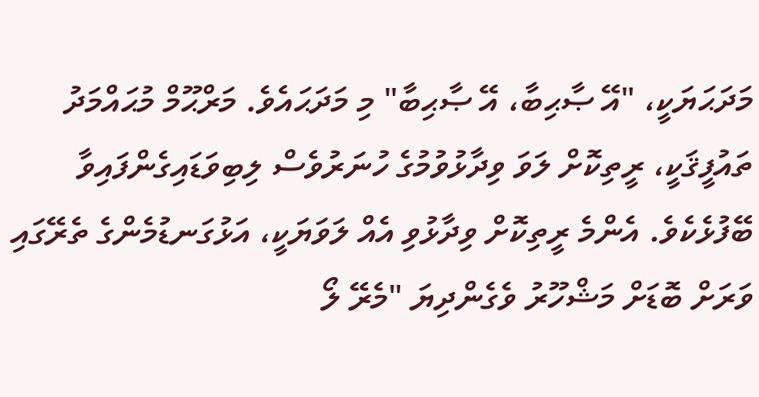މަދަޙަޔަކީ، "އޭ ޞާޙިބާ، އޭ ޞާޙިބާ" މި މަދަޙައެވެ. މަރްޙޫމް މުޙައްމަދު ތައުފީޤަކީ، ރީތިކޮށް ލަވަ ވިދާޅުވުމުގެ ހުނަރުވެސް ލިބިވަޑައިގެންފައިވާ ބޭފުޅެކެވެ. އެންމެ ރީތިކޮށް ވިދާޅުވި އެއް ލަވަޔަކީ، އަޅުގަނޑުމެންގެ ތެރޭގައި ވަރަށް ބޮޑަށް މަޝްހޫރު ވެގެންދިޔަ "މެރޭ ލޯ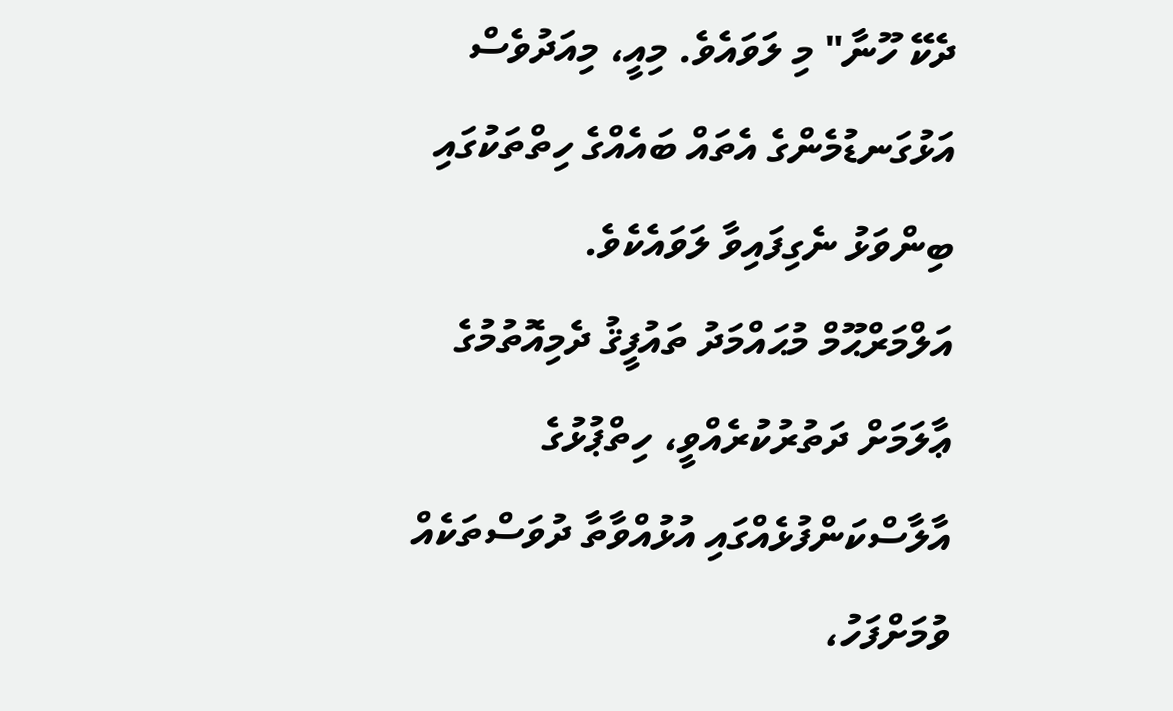ދެކޭ ހޫނާ" މި ލަވައެވެ. މިއީ، މިއަދުވެސް އަޅުގަނޑުމެންގެ އެތައް ބައެއްގެ ހިތްތަކުގައި ބިންވަޅު ނެގިފައިވާ ލަވައެކެވެ.
އަލްމަރްޙޫމް މުޙައްމަދު ތައުފީޤު ދެމިއޮތުމުގެ ޢާލަމަށް ދަތުރުކުރެއްވީ، ހިތްޕުޅުގެ އާލާސްކަންފުޅެއްގައި އުޅުއްވާތާ ދުވަސްތަކެއް ވުމަށްފަހު،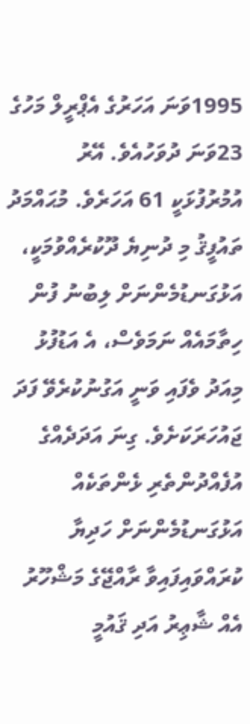1995ވަނަ އަހަރުގެ އެޕްރީލް މަހުގެ 23ވަނަ ދުވަހުއެވެ. އޭރު އުމުރުފުޅަކީ 61 އަހަރެވެ. މުޙައްމަދު ތައުފީޤު މި ދުނިޔެ ދޫކުރެއްވުމަކީ، އަޅުގަނޑުމެންނަށް ލިބުނު ފުން ހިތާމައެއް ނަމަވެސް، އެ އަޑުފުޅު މިއަދު ވެފައި ވަނީ އަގުނުކުރެވޭ ފަދަ ޖައުހަރަކަށެވެ. ގިނަ އަދަދެއްގެ އުފެއްދުންތެރި ޅެންތަކެއް އަޅުގަނޑުމެންނަށް ހަދިޔާ ކުރައްވައިފައިވާ ރާއްޖޭގެ މަޝްހޫރު އެއް ޝާޢިރު އަދި ޤައުމީ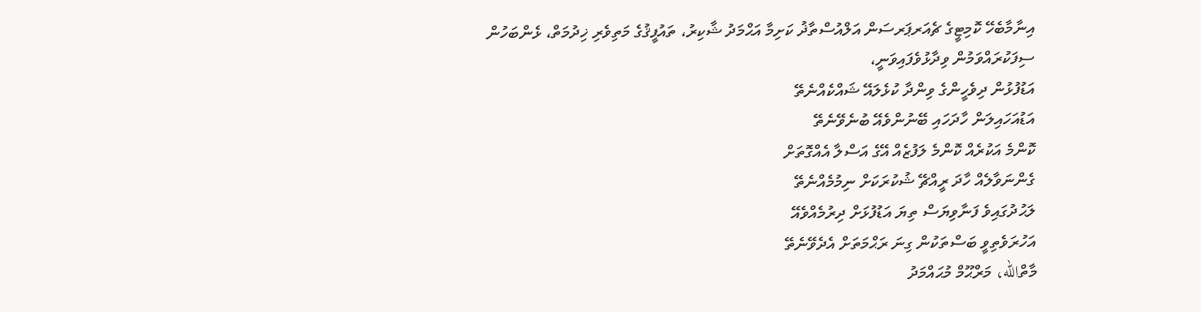އިނާމާބެހޭ ކޮމިޓީގެ ޗެއަރޕަރސަން އަލްއުސްތާޛު ކަށިމާ އަޙްމަދު ޝާކިރު، ތައުފީޤުގެ މަތިވެރި ޚިދުމަތް، ޅެންބަހުން ސިފަކުރައްވަމުން ވިދާޅުވެފައިވަނީ،
އަޑުފުޅުން ދިވެހީންގެ ވިންދާ ކުޅެލައޭ ޝައްކެއްނެތޭ
އަޑުއަހައިލަން ހާދަހައި ބޭނުންވެއޭ ބުނެވޭނެތޭ
ކޮންމެ އަކުރެއް ކޮންމެ ލަފުޒެއް އޭގެ އަސްލާ އެއްގޮތަށް
ގެންނަވާލެއް ހާދަ ރީއްޗޭ ޝުކުރަކަށް ނިމުމެއްނެތޭ
ލަޙުދުގައިވެ ފަނާވިޔަސް ތިޔަ އަޑުފުޅަށް ދިރުމެއްވެއޭ
އަހުރަވެތިވީ ބަސްތަކުން ގިނަ ރަޙްމަތަށް އެދެވޭނެތޭ
މާތްالله، މަރްޙޫމް މުޙައްމަދު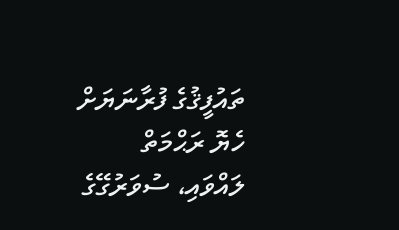ތައުފީޤުގެ ފުރާނަޔަށް ހެޔޮ ރަޙްމަތް ލައްވައި، ސުވަރުގޭގެ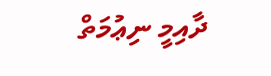ދާއިމީ ނިޢުމަތް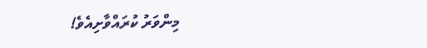މިންވަރު ކުރައްވާށިއެވެ!